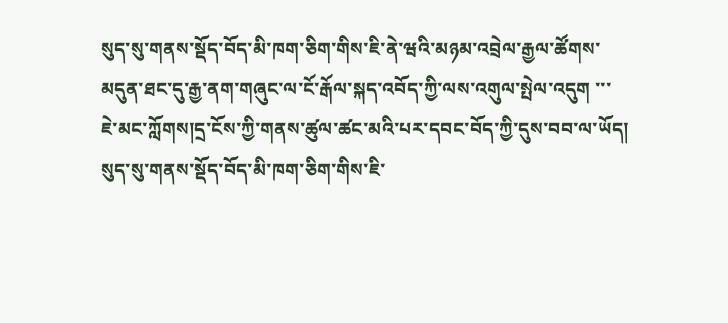སུད་སུ་གནས་སྡོད་བོད་མི་ཁག་ཅིག་གིས་ཇི་ནེ་ཝའི་མཉམ་འབྲེལ་རྒྱལ་ཚོགས་མདུན་ཐང་དུ་རྒྱ་ནག་གཞུང་ལ་ངོ་རྒོལ་སྐད་འབོད་ཀྱི་ལས་འགུལ་སྤེལ་འདུག ་་་
ཇེ་མང་ཀློགས།དྲ་ངོས་ཀྱི་གནས་ཚུལ་ཚང་མའི་པར་དབང་བོད་ཀྱི་དུས་བབ་ལ་ཡོད།
སུད་སུ་གནས་སྡོད་བོད་མི་ཁག་ཅིག་གིས་ཇི་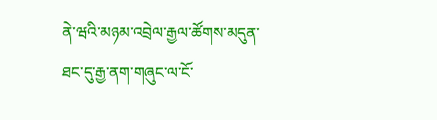ནེ་ཝའི་མཉམ་འབྲེལ་རྒྱལ་ཚོགས་མདུན་ཐང་དུ་རྒྱ་ནག་གཞུང་ལ་ངོ་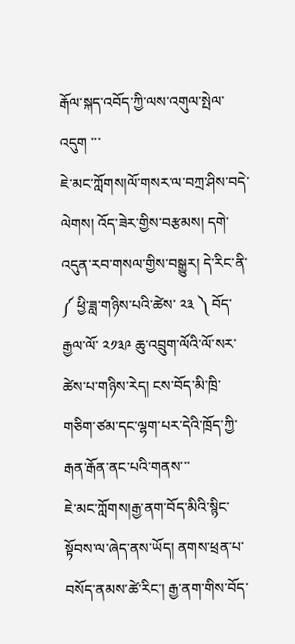རྒོལ་སྐད་འབོད་ཀྱི་ལས་འགུལ་སྤེལ་འདུག ་་་
ཇེ་མང་ཀློགས།ལོ་གསར་ལ་བཀྲ་ཤིས་བདེ་ལེགས། འོད་ཟེར་གྱིས་བརྩམས། དགེ་འདུན་རབ་གསལ་གྱིས་བསྒྱུར། དེ་རིང་ནི་ ༼ ཕྱི་ཟླ་གཉིས་པའི་ཚེས་ ༢༣ ༽ བོད་རྒྱལ་ལོ་ ༢༡༣༩ ཆུ་འབྲུག་ལོའི་ལོ་སར་ཚེས་པ་གཉིས་རེད། ངས་བོད་མི་ཁྲི་གཅིག་ཙམ་དང་ལྷག་པར་དེའི་ཁྲོད་ཀྱི་རྒན་རྒོན་ནང་པའི་གནས་་་
ཇེ་མང་ཀློགས།རྒྱ་ནག་བོད་མིའི་སྙིང་སྟོབས་ལ་ཞེད་ནས་ཡོད། ནགས་ཕྲན་པ་བསོད་ནམས་ཚེ་རིང་། རྒྱ་ནག་གིས་བོད་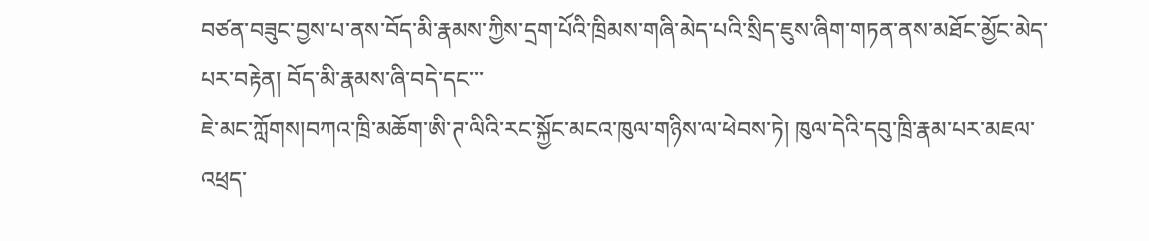བཙན་བཟུང་བྱས་པ་ནས་བོད་མི་རྣམས་ཀྱིས་དྲག་པོའི་ཁྲིམས་གཞི་མེད་པའི་སྲིད་ཇུས་ཞིག་གཏན་ནས་མཐོང་མྱོང་མེད་པར་བརྟེན། བོད་མི་རྣམས་ཞི་བདེ་དང་་་
ཇེ་མང་ཀློགས།བཀའ་ཁྲི་མཆོག་ཨི་ཊ་ལིའི་རང་སྐྱོང་མངའ་ཁུལ་གཉིས་ལ་ཕེབས་ཏེ། ཁུལ་དེའི་དབུ་ཁྲི་རྣམ་པར་མཇལ་འཕྲད་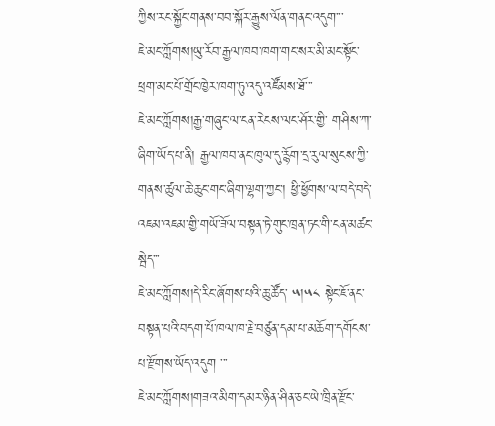ཀྱིས་རང་སྐྱོང་གནས་བབ་སྐོར་རྒྱུས་ལོན་གནང་འདུག་་་
ཇེ་མང་ཀློགས།ཡུ་རོབ་རྒྱལ་ཁབ་ཁག་གང་སར་མི་མང་སྟོང་ཕྲག་མང་པོ་གྲོང་ཁྱེར་ཁག་ཏུ་འདུ་འཛོམས་ཐོ་་་
ཇེ་མང་ཀློགས།རྒྱ་གཞུང་ལ་ངན་རེངས་ལང་ཤོར་གྱི་ གཤིས་ཀ་ཞིག་ཡོད་པ་ནི། རྒྱལ་ཁབ་ནང་ཁུལ་དུ་རྙོག་དྲ་རུལ་སུངས་ཀྱི་གནས་ཚུལ་ཆེ་ཆུང་གང་ཞིག་ལྷག་ཀྱང་། ཕྱི་ཕྱོགས་ལ་བདེ་བདེ་འཇམ་འཇམ་གྱི་གཡོ་ཟོལ་བསྟན་ཏེ་གུང་ཁྲན་ཏང་གི་ངན་མཚང་ སྦེད་་་
ཇེ་མང་ཀློགས།དེ་རིང་ཞོགས་པའི་ཆུ་ཚོད་ ༥།༥༨ སྟེང་ཇོ་ནང་བསྟན་པའི་བདག་པོ་ཁལ་ཁ་རྗེ་བཙུན་དམ་པ་མཆོག་དགོངས་པ་རྫོགས་ཡོད་འདུག ་་་
ཇེ་མང་ཀློགས།གཟའ་མིག་དམར་ཉིན་ཤིན་ཅང་ཡེ་ཁྲིན་རྫོང་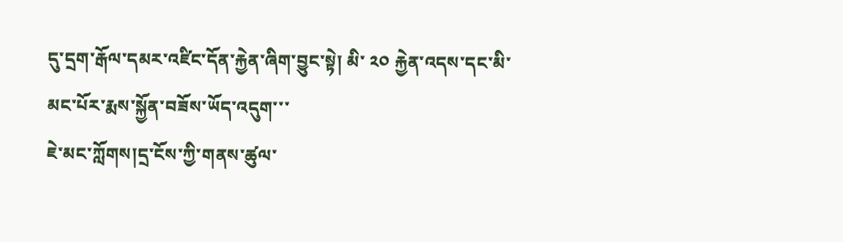དུ་དྲག་རྒོལ་དམར་འཛིང་དོན་རྐྱེན་ཞིག་བྱུང་སྟེ། མི་ ༢༠ རྐྱེན་འདས་དང་མི་མང་པོར་རྨས་སྐྱོན་བཟོས་ཡོད་འདུག་་་
ཇེ་མང་ཀློགས།དྲ་ངོས་ཀྱི་གནས་ཚུལ་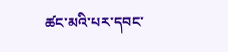ཚང་མའི་པར་དབང་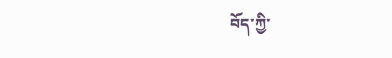བོད་ཀྱི་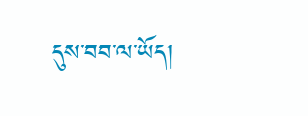དུས་བབ་ལ་ཡོད།